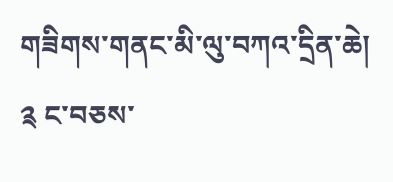གཟིགས་གནང་མི་ལུ་བཀའ་དྲིན་ཆེ།
༉ ང་བཅས་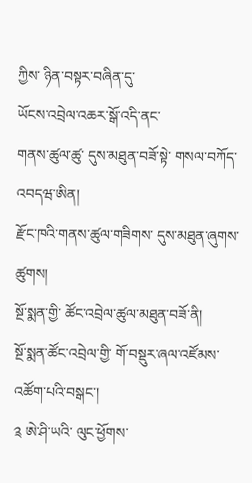ཀྱིས་ ཉིན་བསྟར་བཞིན་དུ་
ཡོངས་འབྲེལ་འཆར་སྒོ་འདི་ནང་
གནས་ཚུལ་ཚུ་ དུས་མཐུན་བཟོ་སྟེ་ གསལ་བཀོད་འབདཝ་ཨིན།
རྫོང་ཁའི་གནས་ཚུལ་གཟིགས་ དུས་མཐུན་ཞུགས་ཚུགས།
སྔོ་སྨན་གྱི་ ཚོང་འབྲེལ་ཚུལ་མཐུན་བཟོ་ནི།
སྔོ་སྨན་ཚོང་འབྲེལ་གྱི་ གོ་བསྡུར་ཞལ་འཛོམས་འཚོག་པའི་བསྒང་།
༉ ཨེ་ཤི་ཡའི་ ལུང་ཕྱོགས་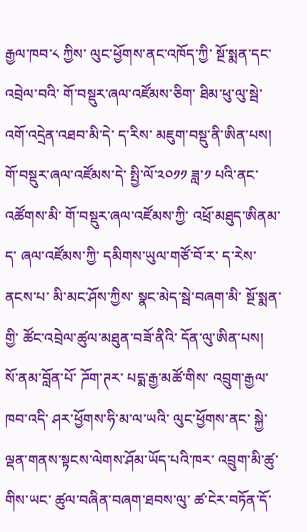རྒྱལ་ཁབ་༨ ཀྱིས་ ལུང་ཕྱོགས་ནང་འཁོད་ཀྱི་ སྔོ་སྨན་དང་འབྲེལ་བའི་ གོ་བསྡུར་ཞལ་འཛོམས་ཅིག་ ཐིམ་ཕུ་ལུ་སྦེ་ འགོ་འདྲེན་འཐབ་མི་དེ་ ད་རིས་ མཇུག་བསྡུ་ནི་ཨིན་པས།
གོ་བསྡུར་ཞལ་འཛོམས་དེ་ སྤྱི་ལོ་༢༠༡༡ ཟླ་༡ པའི་ནང་འཚོགས་མི་ གོ་བསྡུར་ཞལ་འཛོམས་ཀྱི་ འཕྲོ་མཐུད་ཨིནམ་ད་ ཞལ་འཛོམས་ཀྱི་ དམིགས་ཡུལ་གཙོ་བོ་ར་ ད་རེས་ནངས་པ་ མི་མང་ཤོས་ཀྱིས་ སྣང་མེད་སྦེ་བཞག་མི་ སྔོ་སྨན་གྱི་ ཚོང་འབྲེལ་ཚུལ་མཐུན་བཟོ་ནིའི་ དོན་ལུ་ཨིན་པས།
སོ་ནམ་བློན་པོ་ ཌོག་ཊར་ པདྨ་རྒྱ་མཚོ་གིས་ འབྲུག་རྒྱལ་ཁབ་འདི་ ཤར་ཕྱོགས་ཧི་མ་ལ་ཡའི་ ལུང་ཕྱོགས་ནང་ སྐྱེ་ལྡན་གནས་སྟངས་ལེགས་ཤོམ་ཡོད་པའི་ཁར་ འབྲུག་མི་ཚུ་གིས་ཡང་ ཚུལ་བཞིན་བཞག་ཐབས་ལུ་ ཚ་ངེར་བཏོན་དོ་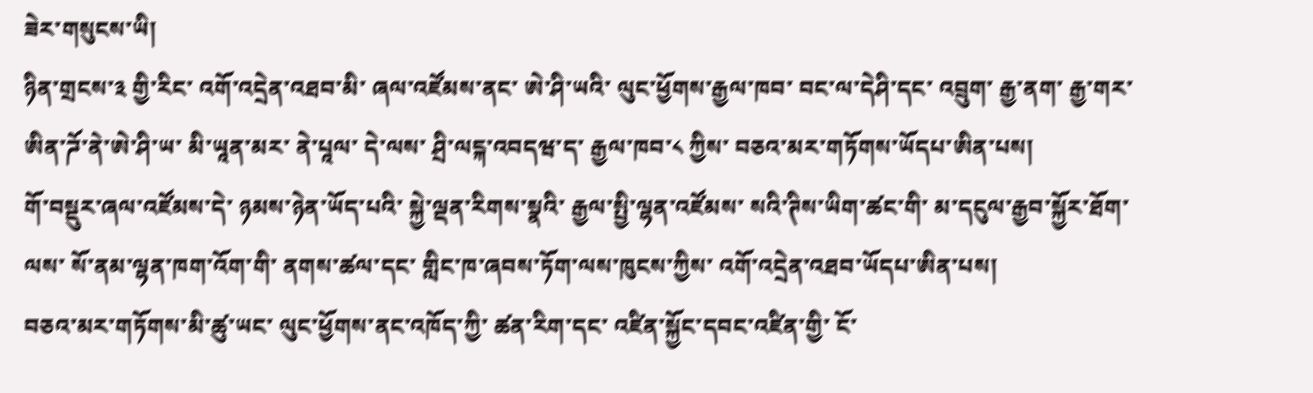ཟེར་གསུངས་ཡི།
ཉིན་གྲངས་༣ གྱི་རིང་ འགོ་འདྲེན་འཐབ་མི་ ཞལ་འཛོམས་ནང་ ཨེ་ཤི་ཡའི་ ལུང་ཕྱོགས་རྒྱལ་ཁབ་ བང་ལ་དེཤི་དང་ འབྲུག་ རྒྱ་ནག་ རྒྱ་གར་ ཨིན་ཌོ་ནེ་ཨེ་ཤི་ཡ་ མི་ཡཱན་མར་ ནེ་པཱལ་ དེ་ལས་ ཤྲི་ལངྐ་འབདཝ་ད་ རྒྱལ་ཁབ་༨ ཀྱིས་ བཅའ་མར་གཏོགས་ཡོདཔ་ཨིན་པས།
གོ་བསྡུར་ཞལ་འཛོམས་དེ་ ཉམས་ཉེན་ཡོད་པའི་ སྐྱེ་ལྡན་རིགས་སྣའི་ རྒྱལ་སྤྱི་ལྷན་འཛོམས་ སའི་ཊིས་ཡིག་ཚང་གི་ མ་དངུལ་རྒྱབ་སྐྱོར་ཐོག་ལས་ སོ་ནམ་ལྷན་ཁག་འོག་གི་ ནགས་ཚལ་དང་ གླིང་ཁ་ཞབས་ཏོག་ལས་ཁུངས་ཀྱིས་ འགོ་འདྲེན་འཐབ་ཡོདཔ་ཨིན་པས།
བཅའ་མར་གཏོགས་མི་ཚུ་ཡང་ ལུང་ཕྱོགས་ནང་འཁོད་ཀྱི་ ཚན་རིག་དང་ འཛིན་སྐྱོང་དབང་འཛིན་གྱི་ ངོ་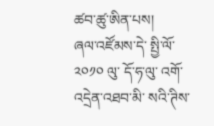ཚབ་ཚུ་ཨིན་པས།
ཞལ་འཛོམས་དེ་ སྤྱི་ལོ་༢༠༡༠ ལུ་ དོ་ཧ་ལུ་ འགོ་འདྲེན་འཐབ་མི་ སའི་ཊིས་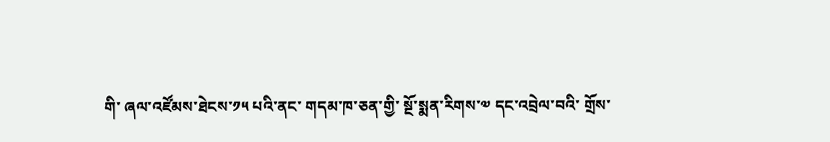གི་ ཞལ་འཛོམས་ཐེངས་༡༥ པའི་ནང་ གདམ་ཁ་ཅན་གྱི་ སྔོ་སྨན་རིགས་༧ དང་འབྲེལ་བའི་ གྲོས་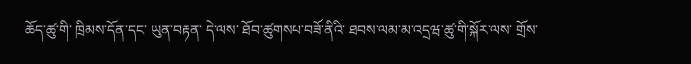ཆོད་ཚུ་གི་ ཁྲིམས་དོན་དང་ ཡུན་བརྟན་ དེ་ལས་ ཐོབ་ཚུགསཔ་བཟོ་ནིའི་ ཐབས་ལམ་མ་འདྲཝ་ཚུ་གི་སྐོར་ལས་ གྲོས་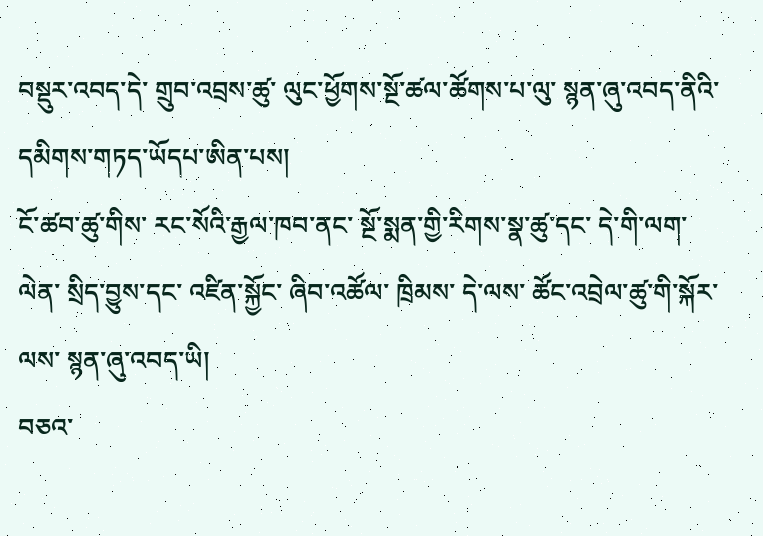བསྡུར་འབད་དེ་ གྲུབ་འབྲས་ཚུ་ ལུང་ཕྱོགས་སྔོ་ཚལ་ཚོགས་པ་ལུ་ སྙན་ཞུ་འབད་ནིའི་ དམིགས་གཏད་ཡོདཔ་ཨིན་པས།
ངོ་ཚབ་ཚུ་གིས་ རང་སོའི་རྒྱལ་ཁབ་ནང་ སྔོ་སྨན་གྱི་རིགས་སྣ་ཚུ་དང་ དེ་གི་ལག་ལེན་ སྲིད་བྱུས་དང་ འཛིན་སྐྱོང་ ཞིབ་འཚོལ་ ཁྲིམས་ དེ་ལས་ ཚོང་འབྲེལ་ཚུ་གི་སྐོར་ལས་ སྙན་ཞུ་འབད་ཡི།
བཅའ་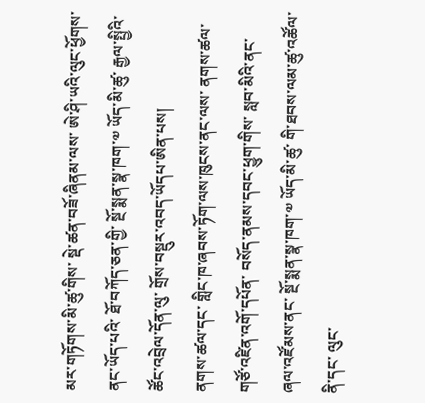མར་གཏོགས་མི་ཚུ་གིས་ སྡེ་ཚན་བཟོ་ཞིནམ་ལས་ ཨེ་ཤི་ཡའི་ལུང་ཕྱོགས་ནང་ཡོད་པའི་ ཐོ་བཀོད་ཅན་གྱི་ སྔོ་སྨན་སྣ་ཁག་༧ ཡོད་མི་ཚུ་ རྒྱལ་སྤྱིའི་ཚོང་འབྲེལ་དོན་ལུ་ གྲོས་བསྡུར་འབད་ཡོདཔ་ཨིན་པས།
ནགས་ཚལ་དང་ གླིང་ཁ་ཞབས་ཏོག་ལས་ཁུངས་ནང་ལས་ ནགས་ཚལ་གཙོ་འཛིན་འགོ་དཔོན་ བསོད་ནམས་དབང་ཕྱུག་གིས་ སླབ་མིའི་ནང་ ཞལ་འཛོམས་ནང་ སྔོ་སྨན་སྣ་ཁག་༧ ཡོད་མི་ཚུ་ གི་ཐབས་ལམ་ཚུ་འཚོལ་ནི་དང་ ལུང་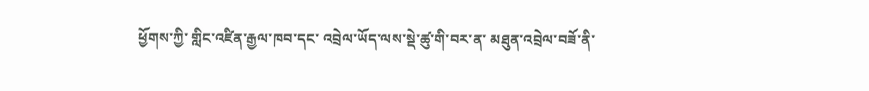ཕྱོགས་ཀྱི་ གླིང་འཛིན་རྒྱལ་ཁབ་དང་ འབྲེལ་ཡོད་ལས་སྡེ་ཚུ་གི་བར་ན་ མཐུན་འབྲེལ་བཟོ་ནི་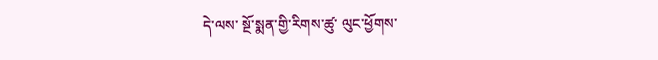དེ་ལས་ སྔོ་སྨན་གྱི་རིགས་ཚུ་ ལུང་ཕྱོགས་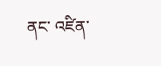ནང་ འཛིན་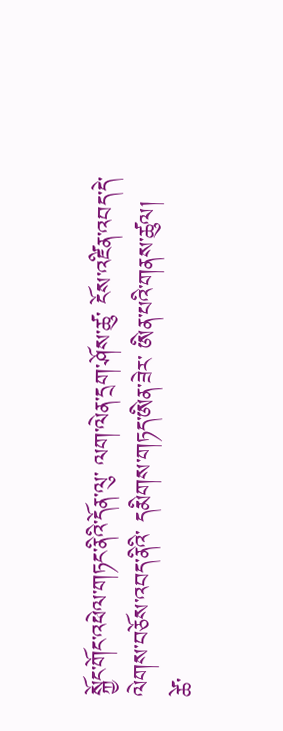སྐྱོང་གོང་འཕེལ་གཏང་ནིའི་དོན་ལུ་ ལག་ལེན་དྲག་ཤོས་ཚུ་ ངོས་འཛིན་འབད་དེ་ ལེགས་བཅོས་འབད་ནིའི་ དམིགས་གཏད་ཨིན་ཟེར་ ཨིན་པའི་གནས་ཚུལ།
ཚེ་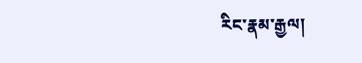རིང་རྣམ་རྒྱལ།